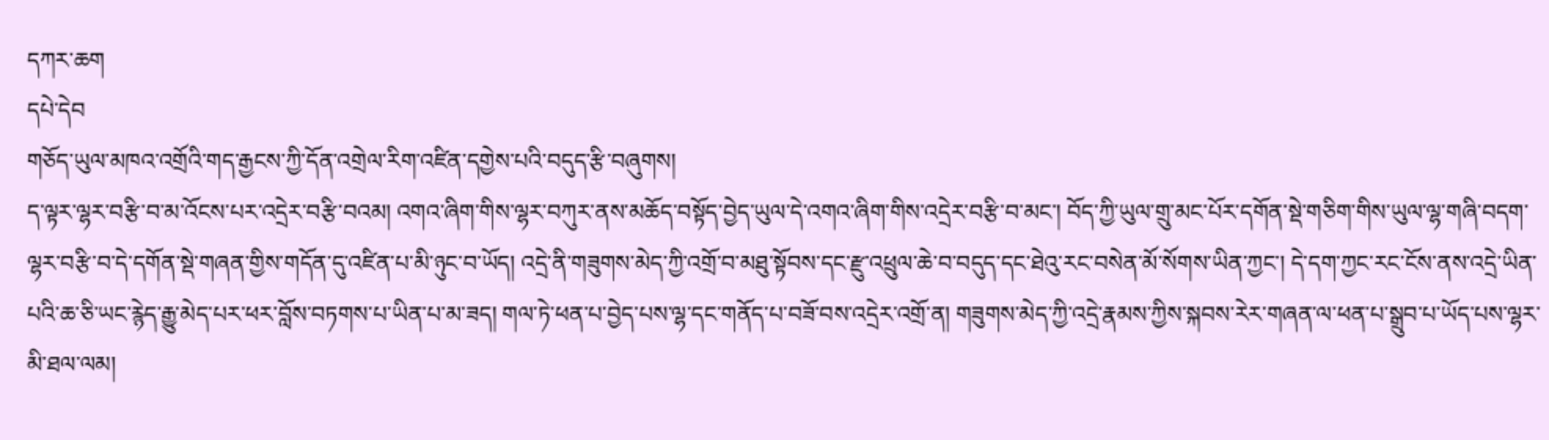དཀར་ཆག
དཔེ་དེབ
གཅོད་ཡུལ་མཁའ་འགྲོའི་གད་རྒྱངས་ཀྱི་དོན་འགྲེལ་རིག་འཛིན་དགྱེས་པའི་བདུད་རྩི་བཞུགས།
ད་ལྟར་ལྷར་བརྩི་བ་མ་འོངས་པར་འདྲེར་བརྩི་བའམ། འགའ་ཞིག་གིས་ལྷར་བཀུར་ནས་མཆོད་བསྟོད་བྱེད་ཡུལ་དེ་འགའ་ཞིག་གིས་འདྲེར་བརྩི་བ་མང་། བོད་ཀྱི་ཡུལ་གྲུ་མང་པོར་དགོན་སྡེ་གཅིག་གིས་ཡུལ་ལྷ་གཞི་བདག་ལྷར་བརྩི་བ་དེ་དགོན་སྡེ་གཞན་གྱིས་གདོན་དུ་འཛིན་པ་མི་ཉུང་བ་ཡོད། འདྲེ་ནི་གཟུགས་མེད་ཀྱི་འགྲོ་བ་མཐུ་སྟོབས་དང་རྫུ་འཕྲུལ་ཆེ་བ་བདུད་དང་ཐེའུ་རང་བསེན་མོ་སོགས་ཡིན་ཀྱང་། དེ་དག་ཀྱང་རང་ངོས་ནས་འདྲེ་ཡིན་པའི་ཆ་ཅི་ཡང་རྙེད་རྒྱུ་མེད་པར་ཕར་བློས་བཏགས་པ་ཡིན་པ་མ་ཟད། གལ་ཏེ་ཕན་པ་བྱེད་པས་ལྷ་དང་གནོད་པ་བཟོ་བས་འདྲེར་འགྲོ་ན། གཟུགས་མེད་ཀྱི་འདྲེ་རྣམས་ཀྱིས་སྐབས་རེར་གཞན་ལ་ཕན་པ་སྒྲུབ་པ་ཡོད་པས་ལྷར་མི་ཐལ་ལམ།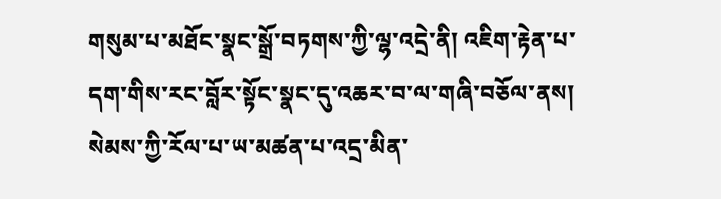གསུམ་པ་མཐོང་སྣང་སྒྲོ་བཏགས་ཀྱི་ལྷ་འདྲེ་ནི། འཇིག་རྟེན་པ་དག་གིས་རང་བློར་སྟོང་སྣང་དུ་འཆར་བ་ལ་གཞི་བཅོལ་ནས། སེམས་ཀྱི་རོལ་པ་ཡ་མཚན་པ་འདྲ་མིན་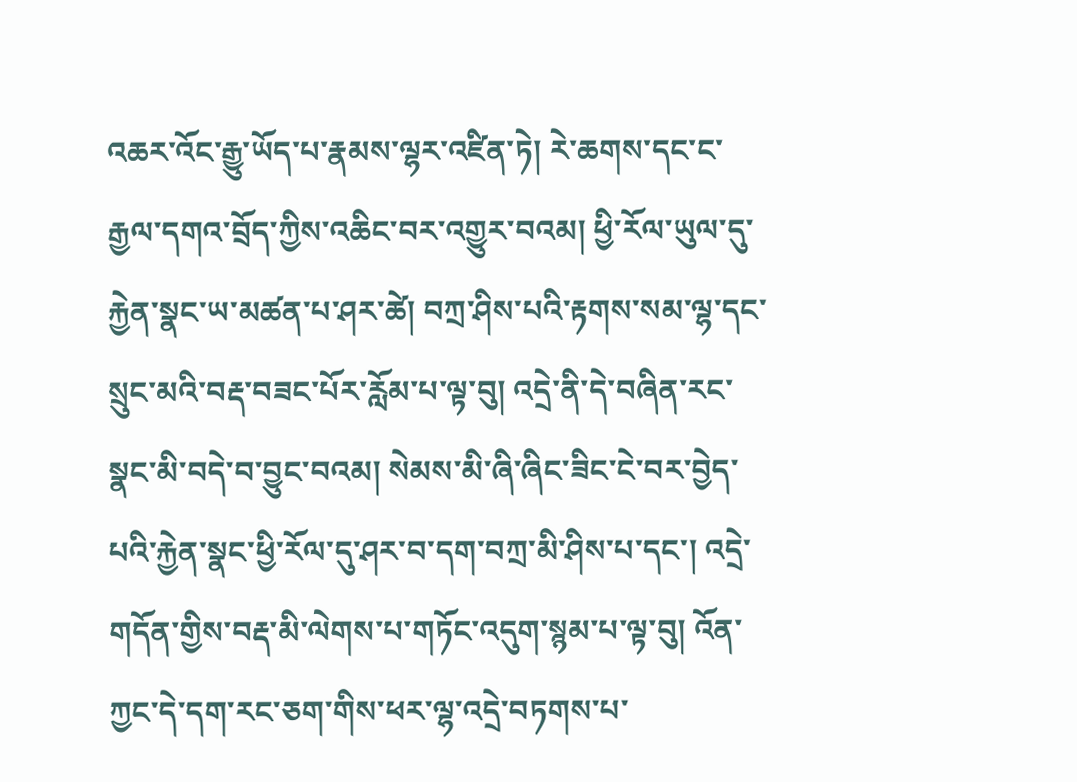འཆར་འོང་རྒྱུ་ཡོད་པ་རྣམས་ལྷར་འཛིན་ཏེ། རེ་ཆགས་དང་ང་རྒྱལ་དགའ་བྲོད་ཀྱིས་འཆིང་བར་འགྱུར་བའམ། ཕྱི་རོལ་ཡུལ་དུ་རྐྱེན་སྣང་ཡ་མཚན་པ་ཤར་ཚེ། བཀྲ་ཤིས་པའི་རྟགས་སམ་ལྷ་དང་སྲུང་མའི་བརྡ་བཟང་པོར་རློམ་པ་ལྟ་བུ། འདྲེ་ནི་དེ་བཞིན་རང་སྣང་མི་བདེ་བ་བྱུང་བའམ། སེམས་མི་ཞི་ཞིང་ཟིང་ངེ་བར་བྱེད་པའི་རྐྱེན་སྣང་ཕྱི་རོལ་དུ་ཤར་བ་དག་བཀྲ་མི་ཤིས་པ་དང་། འདྲེ་གདོན་གྱིས་བརྡ་མི་ལེགས་པ་གཏོང་འདུག་སྙམ་པ་ལྟ་བུ། འོན་ཀྱང་དེ་དག་རང་ཅག་གིས་ཕར་ལྷ་འདྲེ་བཏགས་པ་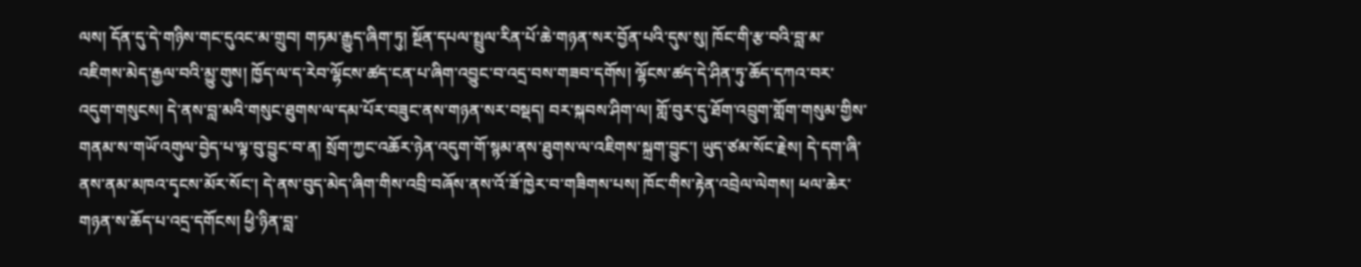ལས། དོན་དུ་དེ་གཉིས་གང་དུའང་མ་གྲུབ། གཏམ་རྒྱུད་ཞིག་ཏུ། སྔོན་དཔལ་སྤྲུལ་རིན་པོ་ཆེ་གཉན་སར་བྱོན་པའི་དུས་སུ། ཁོང་གི་རྩ་བའི་བླ་མ་འཇིགས་མེད་རྒྱལ་བའི་མྱུ་གུས། ཁྱོད་ལ་ད་རེབ་ལྷོངས་ཚད་ངན་པ་ཞིག་འབྱུང་བ་འདྲ་བས་གཟབ་དགོས། ལྷོངས་ཚད་དེ་ཤིན་ཏུ་ཆོད་དཀའ་བར་འདུག་གསུངས། དེ་ནས་བླ་མའི་གསུང་ཐུགས་ལ་དམ་པོར་བཟུང་ནས་གཉན་སར་བསྡད། བར་སྐབས་ཤིག་ལ། གློ་བུར་དུ་ཐོག་འབྲུག་གློག་གསུམ་གྱིས་གནམ་ས་གཡོ་འགུལ་བྱེད་པ་ལྟ་བུ་བྱུང་བ་ན། སྲོག་ཀྱང་འཆོར་ཉེན་འདུག་གོ་སྙམ་ནས་ཐུགས་ལ་འཇིགས་སྐྲག་བྱུང་། ཡུད་ཙམ་སོང་རྗེས། དེ་དག་ཞི་ནས་ནམ་མཁའ་དྭངས་མོར་སོང་། དེ་ནས་བུད་མེད་ཞིག་གིས་འབྲི་བཞོས་ནས་འོ་ཟོ་ཁྱེར་བ་གཟིགས་པས། ཁོང་གིས་རྟེན་འབྲེལ་ལེགས། ཕལ་ཆེར་གཉན་ས་ཆོད་པ་འདྲ་དགོངས། ཕྱི་ཉིན་བླ་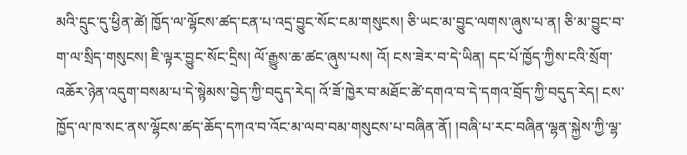མའི་དྲུང་དུ་ཕྱིན་ཚེ། ཁྱོད་ལ་ལྷོངས་ཚད་ངན་པ་འདྲ་བྱུང་སོང་ངམ་གསུངས། ཅི་ཡང་མ་བྱུང་ལགས་ཞུས་པ་ན། ཅི་མ་བྱུང་བ་ག་ལ་སྲིད་གསུངས། ཇི་ལྟར་བྱུང་སོང་དྲིས། ལོ་རྒྱུས་ཆ་ཚང་ཞུས་པས། འོ། ངས་ཟེར་བ་དེ་ཡིན། དང་པོ་ཁྱོད་ཀྱིས་ངའི་སྲོག་འཆོར་ཉེན་འདུག་བསམ་པ་དེ་སྙེམས་བྱེད་ཀྱི་བདུད་རེད། འོ་ཟོ་ཁྱེར་བ་མཐོང་ཚེ་དགའ་བ་དེ་དགའ་བྲོད་ཀྱི་བདུད་རེད། ངས་ཁྱོད་ལ་ཁ་སང་ནས་ལྷོངས་ཚད་ཆོད་དཀའ་བ་འོང་མ་ལབ་བམ་གསུངས་པ་བཞིན་ནོ། །བཞི་པ་རང་བཞིན་ལྷན་སྐྱེས་ཀྱི་ལྷ་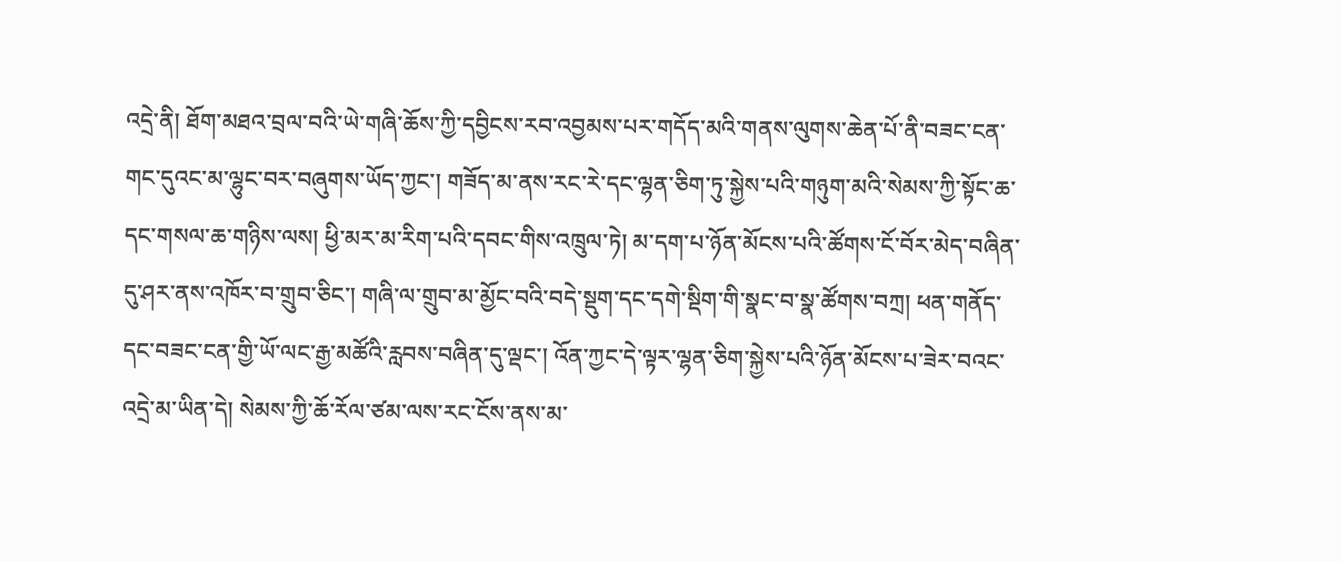འདྲེ་ནི། ཐོག་མཐའ་བྲལ་བའི་ཡེ་གཞི་ཆོས་ཀྱི་དབྱིངས་རབ་འབྱམས་པར་གདོད་མའི་གནས་ལུགས་ཆེན་པོ་ནི་བཟང་ངན་གང་དུའང་མ་ལྷུང་བར་བཞུགས་ཡོད་ཀྱང་། གཟོད་མ་ནས་རང་རེ་དང་ལྷན་ཅིག་ཏུ་སྐྱེས་པའི་གཉུག་མའི་སེམས་ཀྱི་སྟོང་ཆ་དང་གསལ་ཆ་གཉིས་ལས། ཕྱི་མར་མ་རིག་པའི་དབང་གིས་འཁྲུལ་ཏེ། མ་དག་པ་ཉོན་མོངས་པའི་ཚོགས་ངོ་བོར་མེད་བཞིན་དུ་ཤར་ནས་འཁོར་བ་གྲུབ་ཅིང་། གཞི་ལ་གྲུབ་མ་མྱོང་བའི་བདེ་སྡུག་དང་དགེ་སྡིག་གི་སྣང་བ་སྣ་ཚོགས་བཀྲ། ཕན་གནོད་དང་བཟང་ངན་གྱི་ཡོ་ལང་རྒྱ་མཚོའི་རླབས་བཞིན་དུ་ལྡང་། འོན་ཀྱང་དེ་ལྟར་ལྷན་ཅིག་སྐྱེས་པའི་ཉོན་མོངས་པ་ཟེར་བའང་འདྲེ་མ་ཡིན་དེ། སེམས་ཀྱི་ཆོ་རོལ་ཙམ་ལས་རང་ངོས་ནས་མ་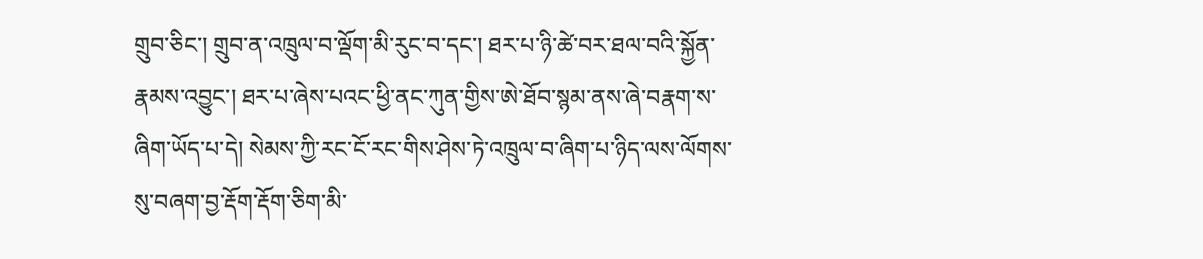གྲུབ་ཅིང་། གྲུབ་ན་འཁྲུལ་བ་ལྡོག་མི་རུང་བ་དང་། ཐར་པ་ཉི་ཚེ་བར་ཐལ་བའི་སྐྱོན་རྣམས་འབྱུང་། ཐར་པ་ཞེས་པའང་ཕྱི་ནང་ཀུན་གྱིས་ཨེ་ཐོབ་སྙམ་ནས་ཞེ་བརྣག་ས་ཞིག་ཡོད་པ་དེ། སེམས་ཀྱི་རང་ངོ་རང་གིས་ཤེས་ཏེ་འཁྲུལ་བ་ཞིག་པ་ཉིད་ལས་ལོགས་སུ་བཞག་བྱ་རྡོག་རྡོག་ཅིག་མི་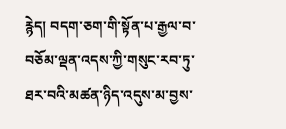རྙེད། བདག་ཅག་གི་སྟོན་པ་རྒྱལ་བ་བཅོམ་ལྡན་འདས་ཀྱི་གསུང་རབ་ཏུ་ཐར་བའི་མཚན་ཉིད་འདུས་མ་བྱས་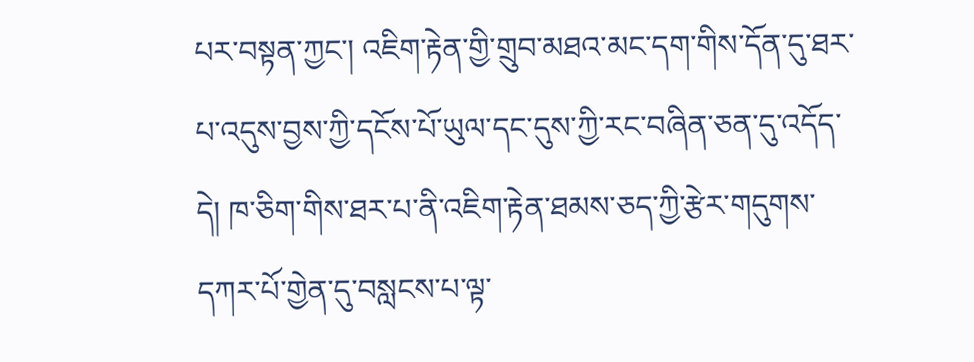པར་བསྟན་ཀྱང་། འཇིག་རྟེན་གྱི་གྲུབ་མཐའ་མང་དག་གིས་དོན་དུ་ཐར་པ་འདུས་བྱས་ཀྱི་དངོས་པོ་ཡུལ་དང་དུས་ཀྱི་རང་བཞིན་ཅན་དུ་འདོད་དེ། ཁ་ཅིག་གིས་ཐར་པ་ནི་འཇིག་རྟེན་ཐམས་ཅད་ཀྱི་རྩེར་གདུགས་དཀར་པོ་གྱེན་དུ་བསླངས་པ་ལྟ་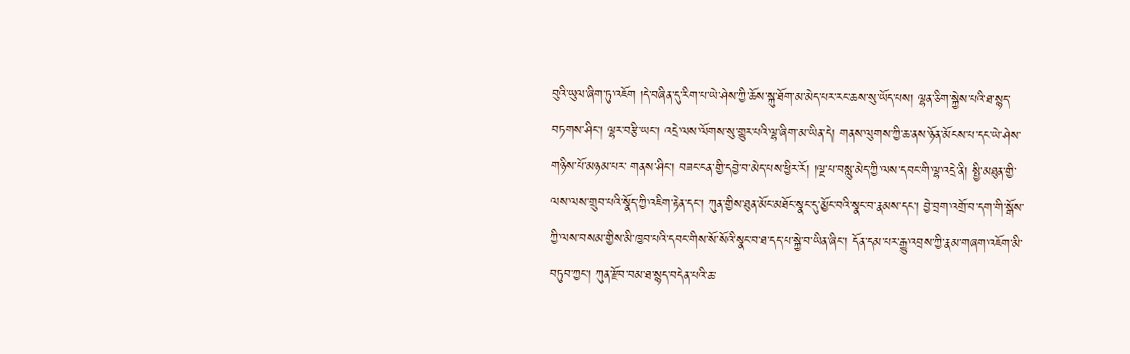བུའི་ཡུལ་ཞིག་ཏུ་འཇོག །དེ་བཞིན་དུ་རིག་པ་ཡེ་ཤེས་ཀྱི་ཆོས་སྐུ་ཐོག་མ་མེད་པར་རང་ཆས་སུ་ཡོད་པས། ལྷན་ཅིག་སྐྱེས་པའི་ཐ་སྙད་བཏགས་ཤིང་། ལྷར་བརྩི་ཡང་། འདྲེ་ལས་ལོགས་སུ་གྱུར་པའི་ལྷ་ཞིག་མ་ཡིན་དེ། གནས་ལུགས་ཀྱི་ཆ་ནས་ཉོན་མོངས་པ་དང་ཡེ་ཤེས་གཉིས་པོ་མཉམ་པར་ གནས་ཤིང་། བཟང་ངན་གྱི་དབྱེ་བ་མེད་པས་ཕྱིར་རོ། །ལྔ་པ་བསླུ་མེད་ཀྱི་ལས་དབང་གི་ལྷ་འདྲེ་ནི། སྤྱི་མཐུན་གྱི་ལས་ལས་གྲུབ་པའི་སྣོད་ཀྱི་འཇིག་རྟེན་དང་། ཀུན་གྱིས་ཐུན་མོང་མཐོང་སྣང་དུ་མྱོང་བའི་སྣང་བ་རྣམས་དང་། བྱེ་བྲག་འགྲོ་བ་དག་གི་སྒོས་ཀྱི་ལས་བསམ་གྱིས་མི་ཁྱབ་པའི་དབང་གིས་སོ་སོའི་སྣང་བ་ཐ་དད་པ་སྐྱེ་བ་ཡིན་ཞིང་། དོན་དམ་པར་རྒྱུ་འབྲས་ཀྱི་རྣམ་གཞག་འཇོག་མི་བཏུབ་ཀྱང་། ཀུན་རྫོབ་བམ་ཐ་སྙད་བདེན་པའི་ཆ་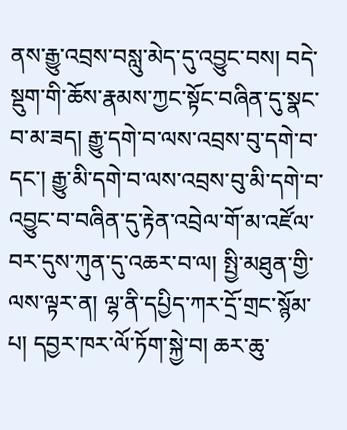ནས་རྒྱུ་འབྲས་བསླུ་མེད་དུ་འབྱུང་བས། བདེ་སྡུག་གི་ཆོས་རྣམས་ཀྱང་སྟོང་བཞིན་དུ་སྣང་བ་མ་ཟད། རྒྱུ་དགེ་བ་ལས་འབྲས་བུ་དགེ་བ་དང་། རྒྱུ་མི་དགེ་བ་ལས་འབྲས་བུ་མི་དགེ་བ་འབྱུང་བ་བཞིན་དུ་རྟེན་འབྲེལ་གོ་མ་འཛོལ་བར་དུས་ཀུན་དུ་འཆར་བ་ལ། སྤྱི་མཐུན་གྱི་ལས་ལྟར་ན། ལྷ་ནི་དཔྱིད་ཀར་དྲོ་གྲང་སྙོམ་པ། དབྱར་ཁར་ལོ་ཏོག་སྐྱེ་བ། ཆར་ཆུ་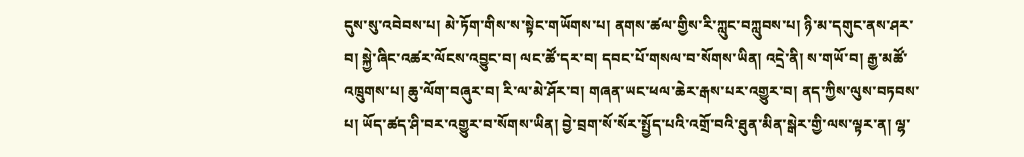དུས་སུ་འབེབས་པ། མེ་ཏོག་གིས་ས་སྟེང་གཡོགས་པ། ནགས་ཚལ་གྱིས་རི་ཀླུང་བཀླུབས་པ། ཉི་མ་དགུང་ནས་ཤར་བ། སྐྱེ་ཞིང་འཚར་ལོངས་འབྱུང་བ། ལང་ཚོ་དར་བ། དབང་པོ་གསལ་བ་སོགས་ཡིན། འདྲེ་ནི། ས་གཡོ་བ། རྒྱ་མཚོ་འཁྲུགས་པ། ཆུ་ལོག་བཞུར་བ། རི་ལ་མེ་ཤོར་བ། གཞན་ཡང་ཕལ་ཆེར་རྒས་པར་འགྱུར་བ། ནད་ཀྱིས་ལུས་བཏབས་པ། ཡོད་ཚད་ཤི་བར་འགྱུར་བ་སོགས་ཡིན། བྱེ་བྲག་སོ་སོར་སྤྱོད་པའི་འགྲོ་བའི་ཐུན་མིན་སྒེར་གྱི་ལས་ལྟར་ན། ལྷ་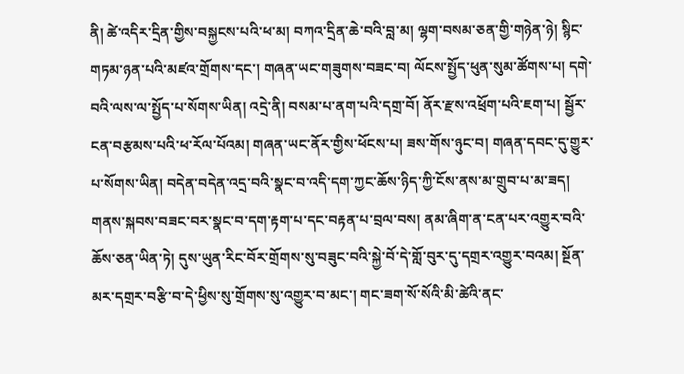ནི། ཚེ་འདིར་དྲིན་གྱིས་བསྐྱངས་པའི་ཕ་མ། བཀའ་དྲིན་ཆེ་བའི་བླ་མ། ལྷག་བསམ་ཅན་གྱི་གཉེན་ཉེ། སྙིང་གཏམ་ཉན་པའི་མཛའ་གྲོགས་དང་། གཞན་ཡང་གཟུགས་བཟང་བ། ལོངས་སྤྱོད་ཕུན་སུམ་ཚོགས་པ། དགེ་བའི་ལས་ལ་སྤྱོད་པ་སོགས་ཡིན། འདྲེ་ནི། བསམ་པ་ནག་པའི་དགྲ་བོ། ནོར་རྫས་འཕྲོག་པའི་ཇག་པ། སྦྱོར་ངན་བརྩམས་པའི་ཕ་རོལ་པོའམ། གཞན་ཡང་ནོར་གྱིས་ཕོངས་པ། ཟས་གོས་ཉུང་བ། གཞན་དབང་དུ་གྱུར་པ་སོགས་ཡིན། བདེན་བདེན་འདྲ་བའི་སྣང་བ་འདི་དག་ཀྱང་ཆོས་ཉིད་ཀྱི་ངོས་ནས་མ་གྲུབ་པ་མ་ཟད། གནས་སྐབས་བཟང་བར་སྣང་བ་དག་རྟག་པ་དང་བརྟན་པ་བྲལ་བས། ནམ་ཞིག་ན་ངན་པར་འགྱུར་བའི་ཆོས་ཅན་ཡིན་ཏེ། དུས་ཡུན་རིང་བོར་གྲོགས་སུ་བཟུང་བའི་སྐྱེ་བོ་དེ་གློ་བུར་དུ་དགྲར་འགྱུར་བའམ། སྔོན་མར་དགྲར་བརྩི་བ་དེ་ཕྱིས་སུ་གྲོགས་སུ་འགྱུར་བ་མང་། གང་ཟག་སོ་སོའི་མི་ཚེའི་ནང་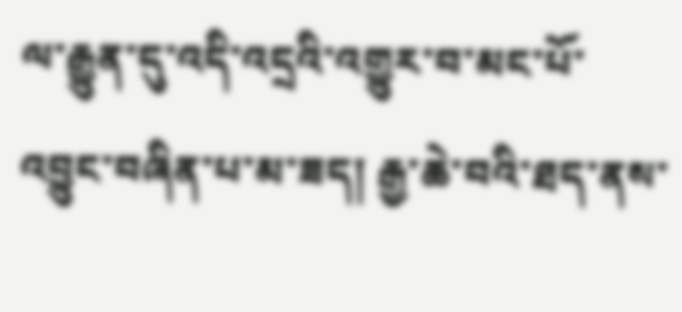ལ་རྒྱུན་དུ་འདི་འདྲའི་འགྱུར་བ་མང་པོ་འབྱུང་བཞིན་པ་མ་ཟད། རྒྱ་ཆེ་བའི་ཐད་ནས་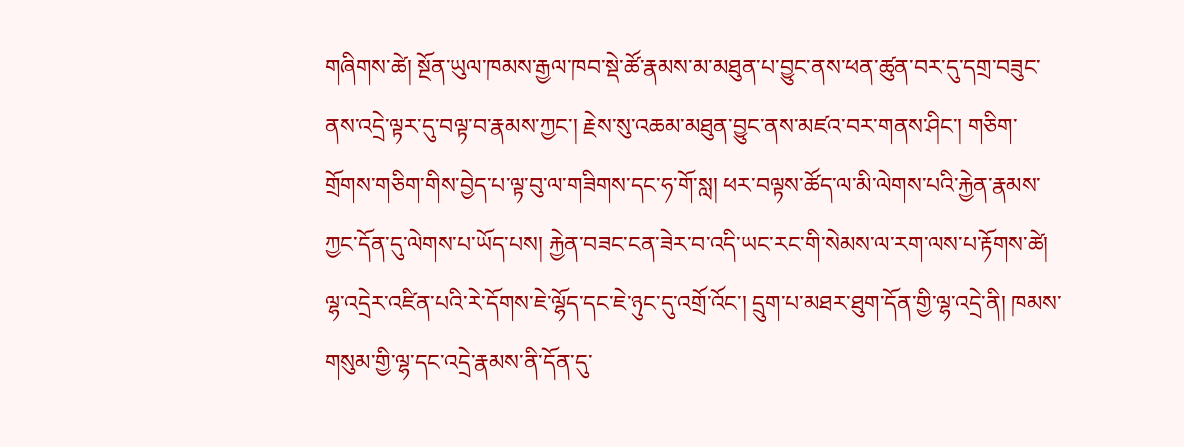གཞིགས་ཚེ། སྔོན་ཡུལ་ཁམས་རྒྱལ་ཁབ་སྡེ་ཚོ་རྣམས་མ་མཐུན་པ་བྱུང་ནས་ཕན་ཚུན་བར་དུ་དགྲ་བཟུང་ནས་འདྲེ་ལྟར་དུ་བལྟ་བ་རྣམས་ཀྱང་། རྗེས་སུ་འཆམ་མཐུན་བྱུང་ནས་མཛའ་བར་གནས་ཤིང་། གཅིག་གྲོགས་གཅིག་གིས་བྱེད་པ་ལྟ་བུ་ལ་གཟིགས་དང་ཧ་གོ་སླ། ཕར་བལྟས་ཚོད་ལ་མི་ལེགས་པའི་རྐྱེན་རྣམས་ཀྱང་དོན་དུ་ལེགས་པ་ཡོད་པས། རྐྱེན་བཟང་ངན་ཟེར་བ་འདི་ཡང་རང་གི་སེམས་ལ་རག་ལས་པ་རྟོགས་ཚེ། ལྷ་འདྲེར་འཛིན་པའི་རེ་དོགས་ཇེ་ལྷོད་དང་ཇེ་ཉུང་དུ་འགྲོ་འོང་། དྲུག་པ་མཐར་ཐུག་དོན་གྱི་ལྷ་འདྲེ་ནི། ཁམས་གསུམ་གྱི་ལྷ་དང་འདྲེ་རྣམས་ནི་དོན་དུ་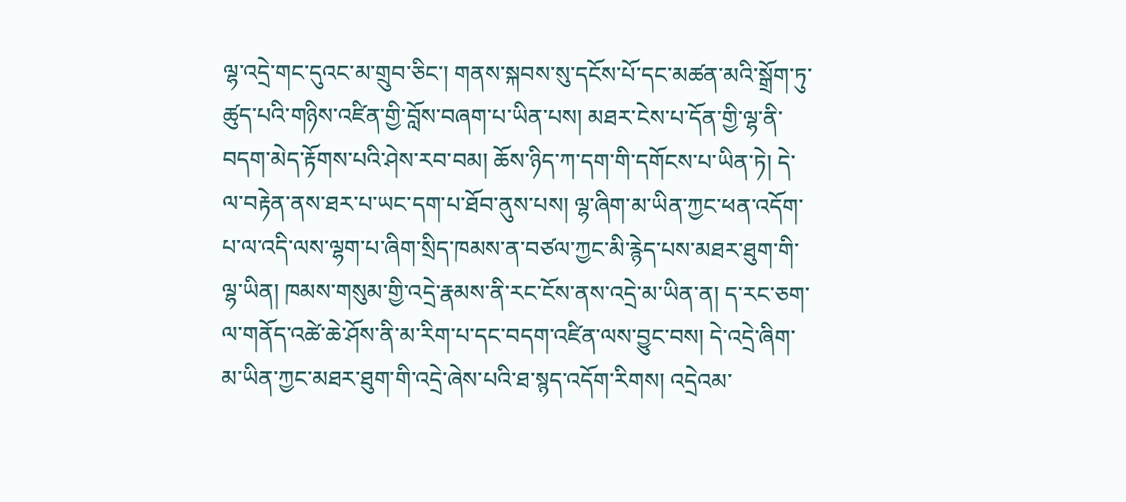ལྷ་འདྲེ་གང་དུའང་མ་གྲུབ་ཅིང་། གནས་སྐབས་སུ་དངོས་པོ་དང་མཚན་མའི་སྒྲོག་ཏུ་ཚུད་པའི་གཉིས་འཛིན་གྱི་བློས་བཞག་པ་ཡིན་པས། མཐར་ངེས་པ་དོན་གྱི་ལྷ་ནི་བདག་མེད་རྟོགས་པའི་ཤེས་རབ་བམ། ཆོས་ཉིད་ཀ་དག་གི་དགོངས་པ་ཡིན་ཏེ། དེ་ལ་བརྟེན་ནས་ཐར་པ་ཡང་དག་པ་ཐོབ་ནུས་པས། ལྷ་ཞིག་མ་ཡིན་ཀྱང་ཕན་འདོག་པ་ལ་འདི་ལས་ལྷག་པ་ཞིག་སྲིད་ཁམས་ན་བཙལ་ཀྱང་མི་རྙེད་པས་མཐར་ཐུག་གི་ལྷ་ཡིན། ཁམས་གསུམ་གྱི་འདྲེ་རྣམས་ནི་རང་ངོས་ནས་འདྲེ་མ་ཡིན་ན། ད་རང་ཅག་ལ་གནོད་འཚེ་ཆེ་ཤོས་ནི་མ་རིག་པ་དང་བདག་འཛིན་ལས་བྱུང་བས། དེ་འདྲེ་ཞིག་མ་ཡིན་ཀྱང་མཐར་ཐུག་གི་འདྲེ་ཞེས་པའི་ཐ་སྙད་འདོག་རིགས། འདྲེའམ་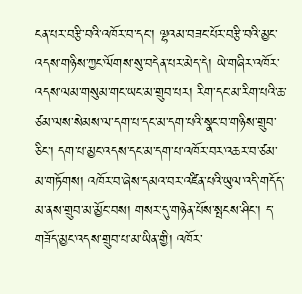ངན་པར་བརྩི་བའི་འཁོར་བ་དང་། ལྷའམ་བཟང་པོར་བརྩི་བའི་མྱང་འདས་གཉིས་ཀྱང་ལོགས་སུ་བདེན་པར་མེད་དེ། ཡེ་གཞིར་འཁོར་འདས་ལམ་གསུམ་གང་ཡང་མ་གྲུབ་པར། རིག་དང་མ་རིག་པའི་ཆ་ཙམ་ལས་སེམས་ལ་དག་པ་དང་མ་དག་པའི་སྣང་བ་གཉིས་གྲུབ་ཅིང་། དག་པ་མྱང་འདས་དང་མ་དག་པ་འཁོར་བར་འཆར་བ་ཙམ་མ་གཏོགས། འཁོར་བ་ཞེས་དམའ་བར་འཛིན་པའི་ཡུལ་འདི་གདོད་མ་ནས་གྲུབ་མ་མྱོང་བས། གསར་དུ་གཉེན་པོས་སྤངས་ཤིང་། ད་གཟོད་མྱང་འདས་གྲུབ་པ་མ་ཡིན་གྱི། འཁོར་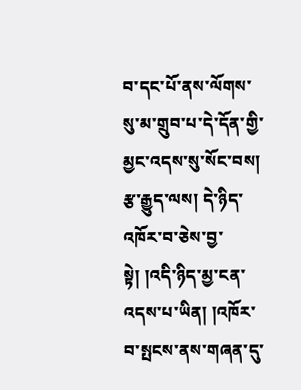བ་དང་པོ་ནས་ལོགས་སུ་མ་གྲུབ་པ་དེ་དོན་གྱི་མྱང་འདས་སུ་སོང་བས། རྩ་རྒྱུད་ལས། དེ་ཉིད་འཁོར་བ་ཅེས་བྱ་སྟེ། །འདི་ཉིད་མྱ་ངན་འདས་པ་ཡིན། །འཁོར་བ་སྤངས་ནས་གཞན་དུ་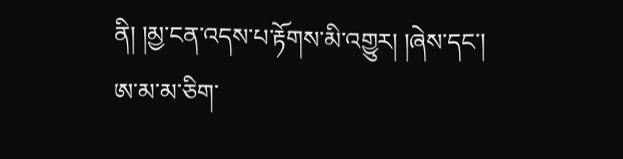ནི། །མྱ་ངན་འདས་པ་རྟོགས་མི་འགྱུར། །ཞེས་དང་། ཨ་མ་མ་ཅིག་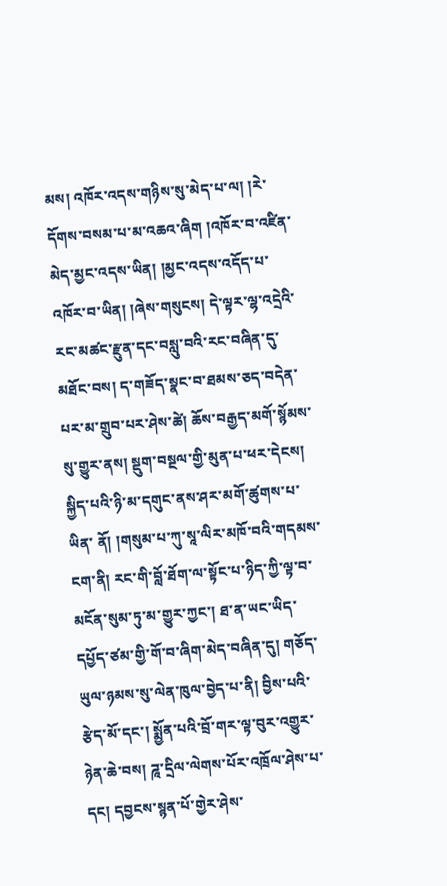མས། འཁོར་འདས་གཉིས་སུ་མེད་པ་ལ། །རེ་དོགས་བསམ་པ་མ་འཆའ་ཞིག །འཁོར་བ་འཛིན་མེད་མྱང་འདས་ཡིན། །མྱང་འདས་འདོད་པ་འཁོར་བ་ཡིན། །ཞེས་གསུངས། དེ་ལྟར་ལྷ་འདྲེའི་རང་མཚང་རྫུན་དང་བསླུ་བའི་རང་བཞིན་དུ་མཐོང་བས། ད་གཟོད་སྣང་བ་ཐམས་ཅད་བདེན་པར་མ་གྲུབ་པར་ཤེས་ཚེ། ཆོས་བརྒྱད་མགོ་སྙོམས་སུ་གྱུར་ནས། སྡུག་བསྔལ་གྱི་མུན་པ་ཕར་དེངས། སྐྱིད་པའི་ཉི་མ་དགུང་ནས་ཤར་མགོ་ཚུགས་པ་ཡིན་ ནོ། །གསུམ་པ་ཀུ་སཱ་ལིར་མཁོ་བའི་གདམས་ངག་ནི། རང་གི་བློ་ཐོག་ལ་སྟོང་པ་ཉིད་ཀྱི་ལྟ་བ་མངོན་སུམ་ཏུ་མ་གྱུར་ཀྱང་། ཐ་ན་ཡང་ཡིད་དཔྱོད་ཙམ་གྱི་གོ་བ་ཞིག་མེད་བཞིན་དུ། གཅོད་ཡུལ་ཉམས་སུ་ལེན་ཁུལ་བྱེད་པ་ནི། བྱིས་པའི་རྩེད་མོ་དང་། སྨྱོན་པའི་བྲོ་གར་ལྟ་བུར་འགྱུར་ཉེན་ཆེ་བས། ཌཱ་དྲིལ་ལེགས་པོར་འཁྲོལ་ཤེས་པ་དང། དབྱངས་སྙན་པོ་གྱེར་ཤེས་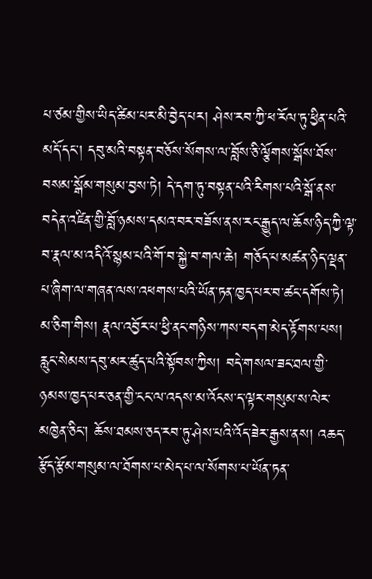པ་ཙམ་གྱིས་ཡིད་ཚིམ་པར་མི་བྱེད་པར། ཤེས་རབ་ཀྱི་ཕ་རོལ་ཏུ་ཕྱིན་པའི་མདོ་དང་། དབུ་མའི་བསྟན་བཅོས་སོགས་ལ་བློས་ཅི་ལྕོགས་སྒོས་ཐོས་བསམ་སྒོམ་གསུམ་བྱས་ཏེ། དེ་དག་ཏུ་བསྟན་པའི་རིགས་པའི་སྒོ་ནས་བདེན་འཛིན་གྱི་བློ་ཉམས་དམའ་བར་བཟོས་ནས་རང་རྒྱུད་ལ་ཆོས་ཉིད་ཀྱི་ལྟ་བ་རྣལ་མ་འདིའོ་སྙམ་པའི་གོ་བ་སྐྱེ་བ་གལ་ཆེ། གཅོད་པ་མཚན་ཉིད་ལྡན་པ་ཞིག་ལ་གཞན་ལས་འཕགས་པའི་ཡོན་ཏན་ཁྱད་པར་བ་ཚང་དགོས་ཏེ། མ་ཅིག་གིས། རྣལ་འབྱོར་པ་ཕྱི་ནང་གཉིས་ཀས་བདག་མེད་རྟོགས་པས། རླུང་སེམས་དབུ་མར་ཚུད་པའི་སྟོབས་ཀྱིས། བདེ་གསལ་ཟང་ཐལ་གྱི་ཉམས་ཁྱད་པར་ཅན་གྱི་ངང་ལ་འདས་མ་འོངས་ད་ལྟར་གསུམ་ས་ལེར་མཁྱེན་ཅིང་། ཆོས་ཐམས་ཅད་རབ་ཏུ་ཤེས་པའི་འོད་ཟེར་རྒྱས་ནས། འཆད་རྩོད་རྩོམ་གསུམ་ལ་ཐོགས་པ་མེད་པ་ལ་སོགས་པ་ཡོན་ཏན་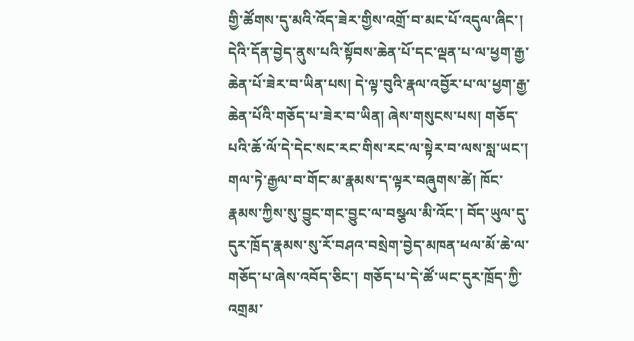གྱི་ཚོགས་དུ་མའི་འོད་ཟེར་གྱིས་འགྲོ་བ་མང་པོ་འདུལ་ཞིང་། དེའི་དོན་བྱེད་ནུས་པའི་སྟོབས་ཆེན་པོ་དང་ལྡན་པ་ལ་ཕྱག་རྒྱ་ཆེན་པོ་ཟེར་བ་ཡིན་པས། དེ་ལྟ་བུའི་རྣལ་འབྱོར་པ་ལ་ཕྱག་རྒྱ་ཆེན་པོའི་གཅོད་པ་ཟེར་བ་ཡིན། ཞེས་གསུངས་པས། གཅོད་པའི་ཆོ་ལོ་དེ་དེང་སང་རང་གིས་རང་ལ་སྟེར་བ་ལས་སླ་ཡང་། གལ་ཏེ་རྒྱལ་བ་གོང་མ་རྣམས་ད་ལྟར་བཞུགས་ཚེ། ཁོང་རྣམས་ཀྱིས་སུ་བྱུང་གང་བྱུང་ལ་བསྩལ་མི་འོང་། བོད་ཡུལ་དུ་དུར་ཁྲོད་རྣམས་སུ་རོ་བཤའ་བསྲེག་བྱེད་མཁན་ཕལ་མོ་ཆེ་ལ་གཅོད་པ་ཞེས་འབོད་ཅིང་། གཅོད་པ་དེ་ཚོ་ཡང་དུར་ཁྲོད་ཀྱི་འགྲམ་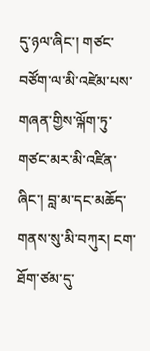དུ་ཉལ་ཞིང་། གཙང་བཙོག་ལ་མི་འཛེམ་པས་གཞན་གྱིས་ལྐོག་ཏུ་གཙང་མར་མི་འཛིན་ཞིང་། བླ་མ་དང་མཆོད་གནས་སུ་མི་བཀུར། ངག་ཐོག་ཙམ་དུ་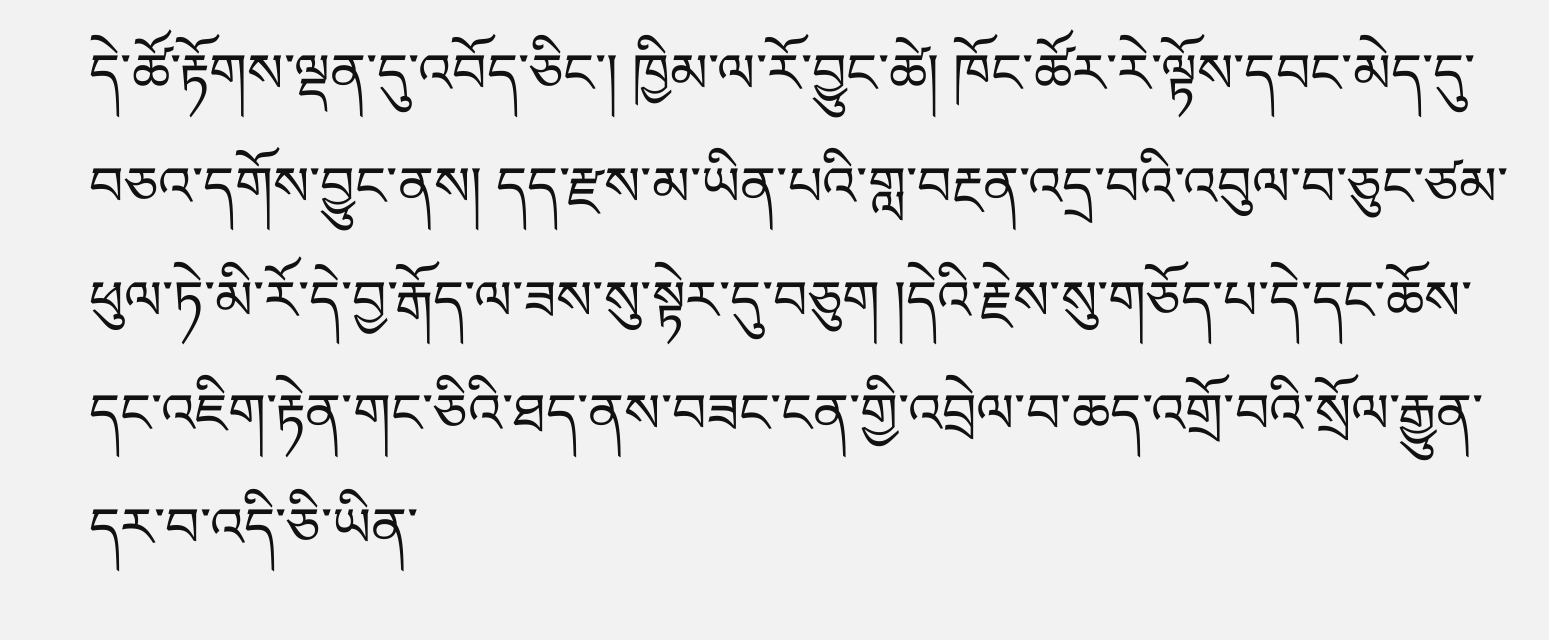དེ་ཚོ་རྟོགས་ལྡན་དུ་འབོད་ཅིང་། ཁྱིམ་ལ་རོ་བྱུང་ཚེ། ཁོང་ཚོར་རེ་ལྟོས་དབང་མེད་དུ་བཅའ་དགོས་བྱུང་ནས། དད་རྫས་མ་ཡིན་པའི་གླ་བརྔན་འདྲ་བའི་འབུལ་བ་ཅུང་ཙམ་ཕུལ་ཏེ་མི་རོ་དེ་བྱ་རྒོད་ལ་ཟས་སུ་སྟེར་དུ་བཅུག །དེའི་རྗེས་སུ་གཅོད་པ་དེ་དང་ཆོས་དང་འཇིག་རྟེན་གང་ཅིའི་ཐད་ནས་བཟང་ངན་གྱི་འབྲེལ་བ་ཆད་འགྲོ་བའི་སྲོལ་རྒྱུན་དར་བ་འདི་ཅི་ཡིན་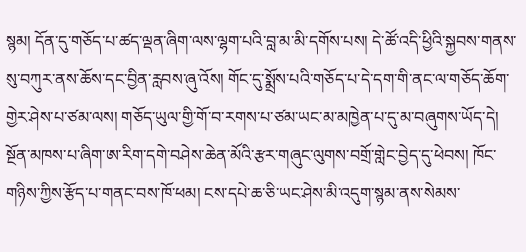སྙམ། དོན་དུ་གཅོད་པ་ཚད་ལྡན་ཞིག་ལས་ལྷག་པའི་བླ་མ་མི་དགོས་པས། དེ་ཚོ་འདི་ཕྱིའི་སྐྱབས་གནས་སུ་བཀུར་ནས་ཆོས་དང་བྱིན་རླབས་ཞུ་འོས། གོང་དུ་སྨྲོས་པའི་གཅོད་པ་དེ་དག་གི་ནང་ལ་གཅོད་ཆོག་གྱེར་ཤེས་པ་ཙམ་ལས། གཅོད་ཡུལ་གྱི་གོ་བ་རགས་པ་ཙམ་ཡང་མ་མཁྱེན་པ་དུ་མ་བཞུགས་ཡོད་དེ། སྔོན་མཁས་པ་ཞིག་ཨ་རིག་དགེ་བཤེས་ཆེན་མོའི་རྩར་གཞུང་ལུགས་བགྲོ་གླེང་བྱེད་དུ་ཕེབས། ཁོང་གཉིས་ཀྱིས་རྩོད་པ་གནང་བས་ཁོ་ཕམ། ངས་དཔེ་ཆ་ཅི་ཡང་ཤེས་མི་འདུག་སྙམ་ནས་སེམས་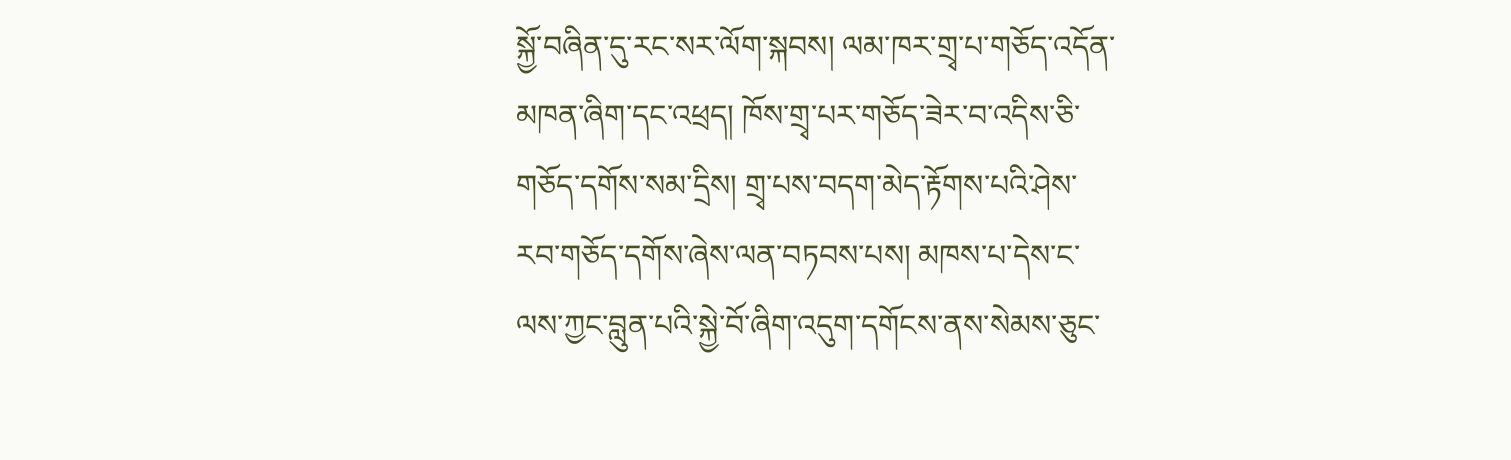སྐྱོ་བཞིན་དུ་རང་སར་ལོག་སྐབས། ལམ་ཁར་གྲྭ་པ་གཅོད་འདོན་མཁན་ཞིག་དང་འཕྲད། ཁོས་གྲྭ་པར་གཅོད་ཟེར་བ་འདིས་ཅི་གཅོད་དགོས་སམ་དྲིས། གྲྭ་པས་བདག་མེད་རྟོགས་པའི་ཤེས་རབ་གཅོད་དགོས་ཞེས་ལན་བཏབས་པས། མཁས་པ་དེས་ང་ལས་ཀྱང་བླུན་པའི་སྐྱེ་བོ་ཞིག་འདུག་དགོངས་ནས་སེམས་ཅུང་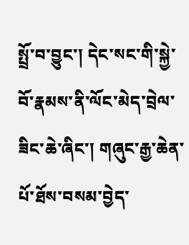སྤྲོ་བ་བྱུང་། དེང་སང་གི་སྐྱེ་བོ་རྣམས་ནི་ལོང་མེད་བྲེལ་ཟིང་ཆེ་ཞིང་། གཞུང་རྒྱ་ཆེན་པོ་ཐོས་བསམ་བྱེད་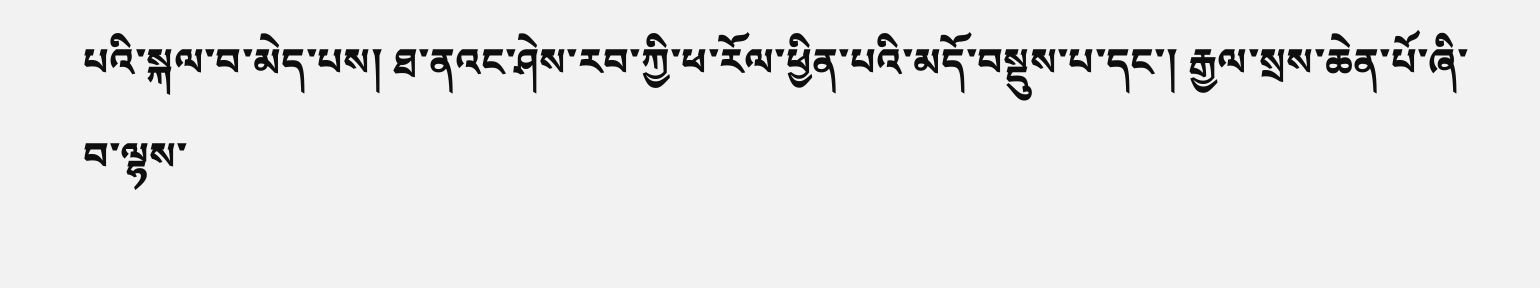པའི་སྐལ་བ་མེད་པས། ཐ་ནའང་ཤེས་རབ་ཀྱི་ཕ་རོལ་ཕྱིན་པའི་མདོ་བསྡུས་པ་དང་། རྒྱལ་སྲས་ཆེན་པོ་ཞི་བ་ལྷས་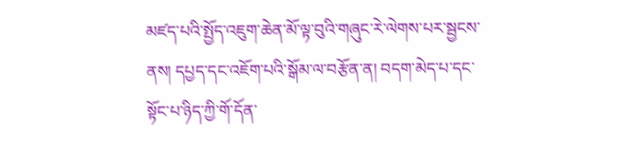མཛད་པའི་སྤྱོད་འཇུག་ཆེན་མོ་ལྟ་བུའི་གཞུང་རེ་ལེགས་པར་སྦྱངས་ནས། དཔྱད་དང་འཇོག་པའི་སྒོམ་ལ་བརྩོན་ན། བདག་མེད་པ་དང་སྟོང་པ་ཉིད་ཀྱི་གོ་དོན་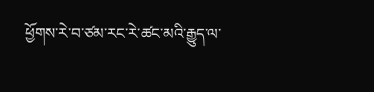ཕྱོགས་རེ་བ་ཙམ་རང་རེ་ཚང་མའི་རྒྱུད་ལ་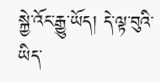སྐྱེ་འོང་རྒྱུ་ཡོད། དེ་ལྟ་བུའི་ཡིད་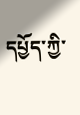དཔྱོད་ཀྱི་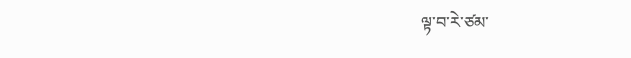ལྟ་བ་རེ་ཙམ་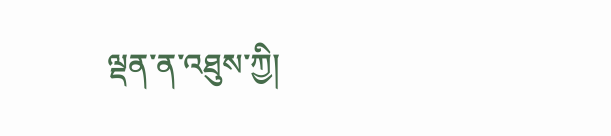ལྡན་ན་འཐུས་ཀྱི།